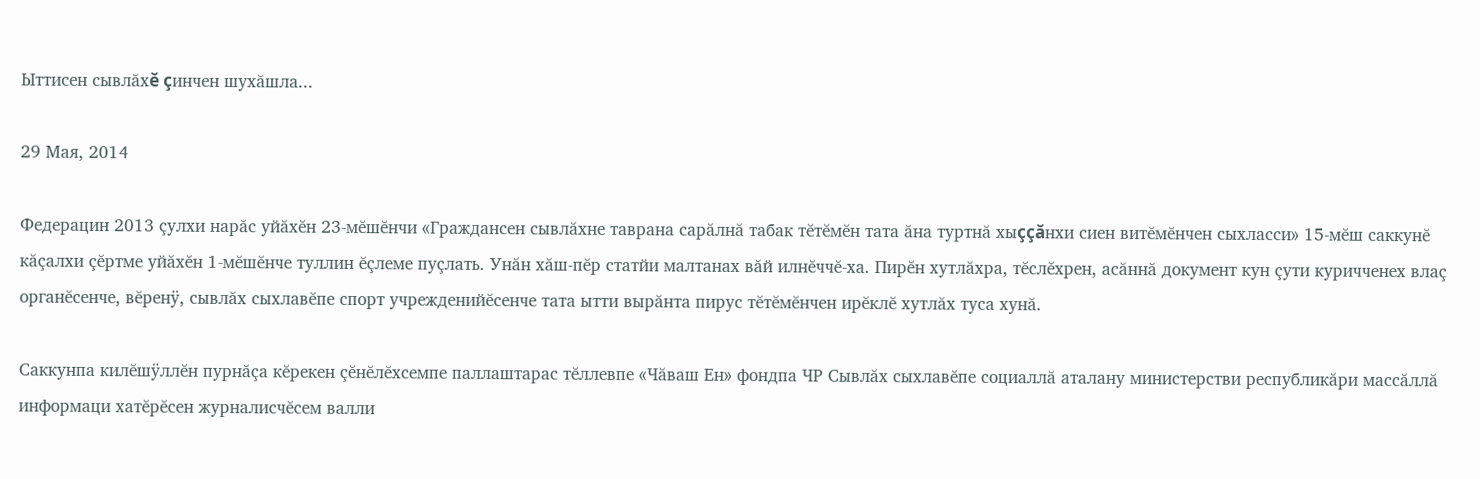Ыттисен сывлăхĕ çинчен шухăшла...

29 Мая, 2014

Федерацин 2013 çулхи нарăс уйăхĕн 23-мĕшĕнчи «Граждансен сывлăхне таврана сарăлнă табак тĕтĕмĕн тата ăна туртнă хыççăнхи сиен витĕмĕнчен сыхласси» 15-мĕш саккунĕ кăçалхи çĕртме уйăхĕн 1-мĕшĕнче туллин ĕçлеме пуçлать. Унăн хăш-пĕр статйи малтанах вăй илнĕччĕ-ха. Пирĕн хутлăхра, тĕслĕхрен, асăннă документ кун çути куричченех влаç органĕсенче, вĕренÿ, сывлăх сыхлавĕпе спорт учрежденийĕсенче тата ытти вырăнта пирус тĕтĕмĕнчен ирĕклĕ хутлăх туса хунă.

Саккунпа килĕшÿллĕн пурнăçа кĕрекен çĕнĕлĕхсемпе паллаштарас тĕллевпе «Чăваш Ен» фондпа ЧР Сывлăх сыхлавĕпе социаллă аталану министерстви республикăри массăллă информаци хатĕрĕсен журналисчĕсем валли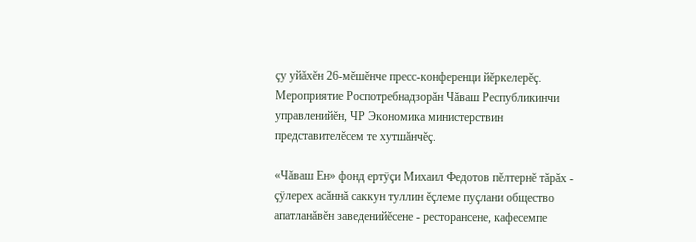çу уйăхĕн 26-мĕшĕнче пресс-конференци йĕркелерĕç. Мероприятие Роспотребнадзорăн Чăваш Республикинчи управленийĕн, ЧР Экономика министерствин представителĕсем те хутшăнчĕç.

«Чăваш Ен» фонд ертÿçи Михаил Федотов пĕлтернĕ тăрăх - çÿлерех асăннă саккун туллин ĕçлеме пуçлани общество апатланăвĕн заведенийĕсене - ресторансене, кафесемпе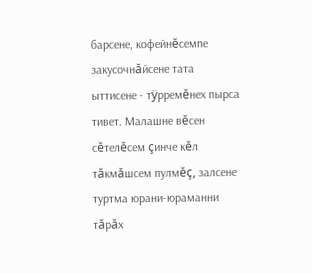барсене, кофейнĕсемпе закусочнăйсене тата ыттисене - тÿрремĕнех пырса тивет. Малашне вĕсен сĕтелĕсем çинче кĕл тăкмăшсем пулмĕç, залсене туртма юрани-юраманни тăрăх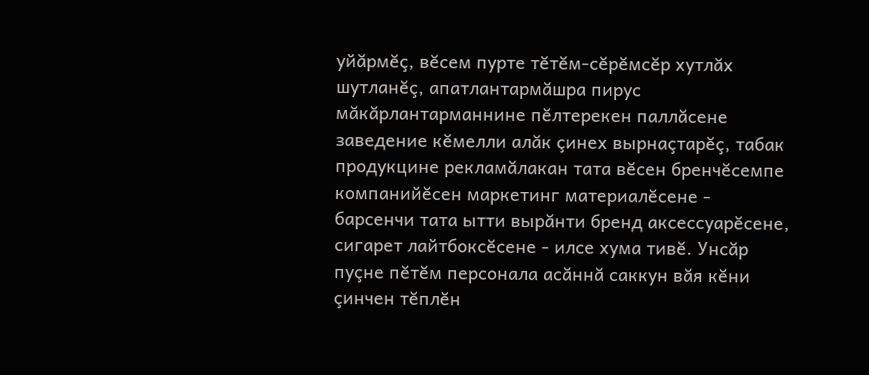уйăрмĕç, вĕсем пурте тĕтĕм-сĕрĕмсĕр хутлăх шутланĕç, апатлантармăшра пирус мăкăрлантарманнине пĕлтерекен паллăсене заведение кĕмелли алăк çинех вырнаçтарĕç, табак продукцине рекламăлакан тата вĕсен бренчĕсемпе компанийĕсен маркетинг материалĕсене - барсенчи тата ытти вырăнти бренд аксессуарĕсене, сигарет лайтбоксĕсене - илсе хума тивĕ. Унсăр пуçне пĕтĕм персонала асăннă саккун вăя кĕни çинчен тĕплĕн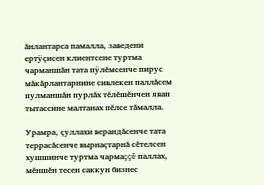ăнлантарса памалла, заведени ертÿçисен клиентсене туртма чарманшăн тата пÿлĕмсенче пирус мăкăрлантарнине сивлекен паллăсем пулманшăн пурлăх тĕлĕшĕнчен явап тытассине малтанах пĕлсе тăмалла.

Урамра, çуллахи верандăсенче тата террасăсенче вырнаçтарнă сĕтелсен хушшинче туртма чармаççĕ паллах, мĕншĕн тесен саккун бизнес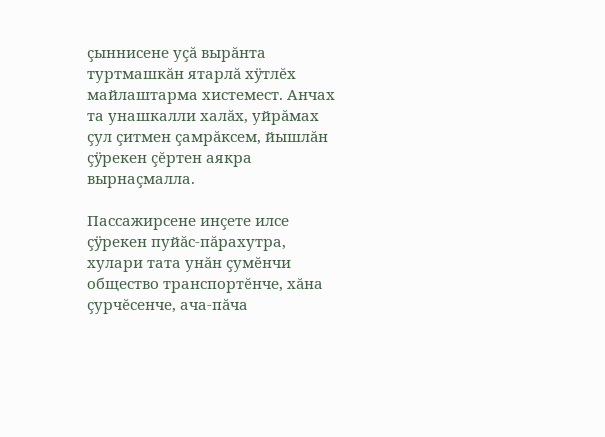çыннисене уçă вырăнта туртмашкăн ятарлă хÿтлĕх майлаштарма хистемест. Анчах та унашкалли халăх, уйрăмах çул çитмен çамрăксем, йышлăн çÿрекен çĕртен аякра вырнаçмалла.

Пассажирсене инçете илсе çÿрекен пуйăс-пăрахутра, хулари тата унăн çумĕнчи общество транспортĕнче, хăна çурчĕсенче, ача-пăча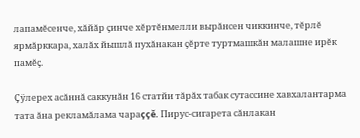лапамĕсенче, хăйăр çинче хĕртĕнмелли вырăнсен чиккинче, тĕрлĕ ярмăрккара, халăх йышлă пухăнакан çĕрте туртмашкăн малашне ирĕк памĕç.

Çÿлерех асăннă саккунăн 16 статйи тăрăх табак сутассине хавхалантарма тата ăна рекламăлама чараççĕ. Пирус-сигарета сăнлакан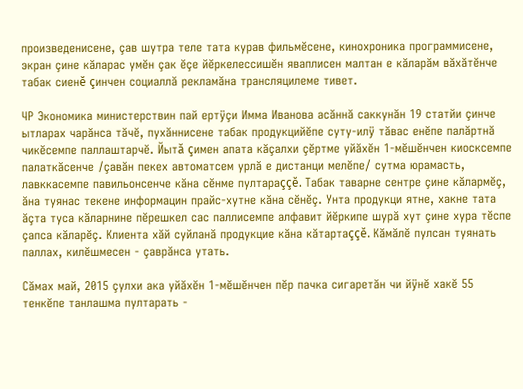произведенисене, çав шутра теле тата курав фильмĕсене, кинохроника программисене, экран çине кăларас умĕн çак ĕçе йĕркелессишĕн яваплисен малтан е кăларăм вăхăтĕнче табак сиенĕ çинчен социаллă рекламăна трансляцилеме тивет.

ЧР Экономика министерствин пай ертÿçи Имма Иванова асăннă саккунăн 19 статйи çинче ытларах чарăнса тăчĕ, пухăннисене табак продукцийĕпе суту-илÿ тăвас енĕпе палăртнă чикĕсемпе паллаштарчĕ. Йытă çимен апата кăçалхи çĕртме уйăхĕн 1-мĕшĕнчен киосксемпе палаткăсенче /çавăн пекех автоматсем урлă е дистанци мелĕпе/ сутма юрамасть, лавккасемпе павильонсенче кăна сĕнме пултараççĕ. Табак таварне сентре çине кăлармĕç, ăна туянас текене информацин прайс-хутне кăна сĕнĕç. Унта продукци ятне, хакне тата ăçта туса кăларнине пĕрешкел сас паллисемпе алфавит йĕркипе шурă хут çине хура тĕспе çапса кăларĕç. Клиента хăй суйланă продукцие кăна кăтартаççĕ. Кăмăлĕ пулсан туянать паллах, килĕшмесен - çаврăнса утать.

Сăмах май, 2015 çулхи ака уйăхĕн 1-мĕшĕнчен пĕр пачка сигаретăн чи йÿнĕ хакĕ 55 тенкĕпе танлашма пултарать -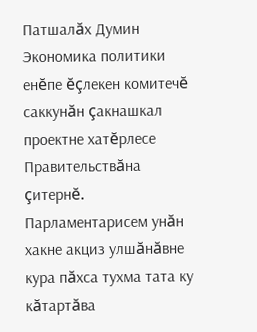Патшалăх Думин Экономика политики енĕпе ĕçлекен комитечĕ саккунăн çакнашкал проектне хатĕрлесе Правительствăна çитернĕ. Парламентарисем унăн хакне акциз улшăнăвне кура пăхса тухма тата ку кăтартăва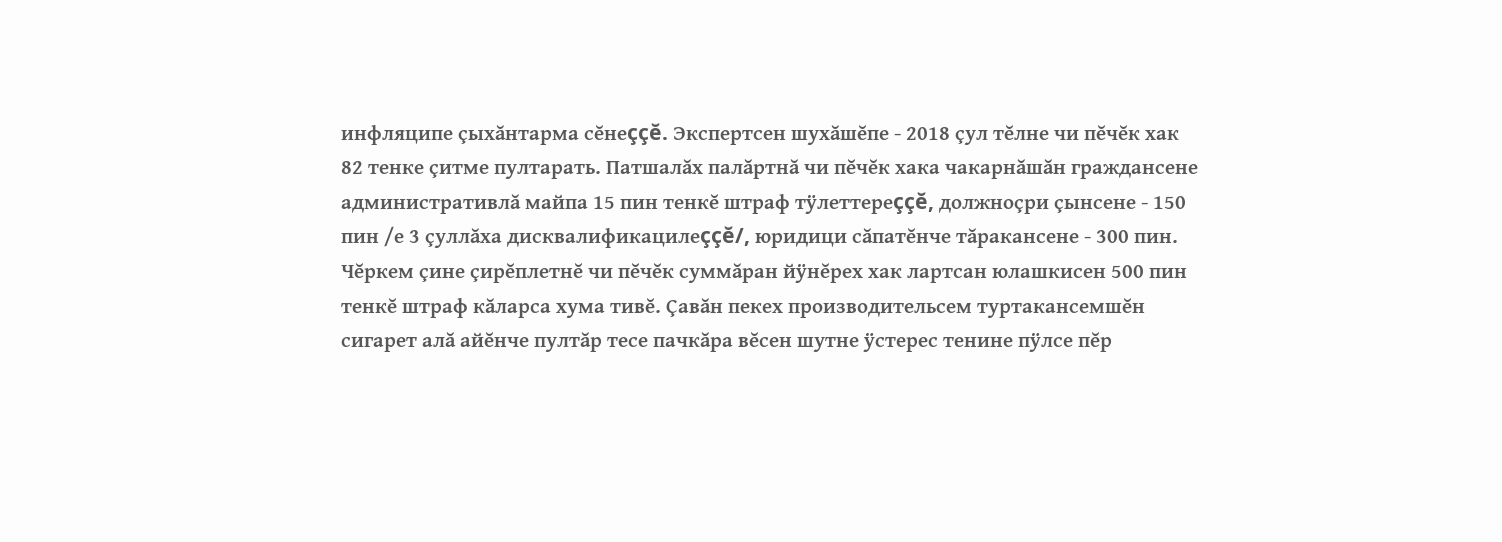инфляципе çыхăнтарма сĕнеççĕ. Экспертсен шухăшĕпе - 2018 çул тĕлне чи пĕчĕк хак 82 тенке çитме пултарать. Патшалăх палăртнă чи пĕчĕк хака чакарнăшăн граждансене административлă майпа 15 пин тенкĕ штраф тÿлеттереççĕ, должноçри çынсене - 150 пин /е 3 çуллăха дисквалификацилеççĕ/, юридици сăпатĕнче тăракансене - 300 пин. Чĕркем çине çирĕплетнĕ чи пĕчĕк суммăран йÿнĕрех хак лартсан юлашкисен 500 пин тенкĕ штраф кăларса хума тивĕ. Çавăн пекех производительсем туртакансемшĕн сигарет алă айĕнче пултăр тесе пачкăра вĕсен шутне ÿстерес тенине пÿлсе пĕр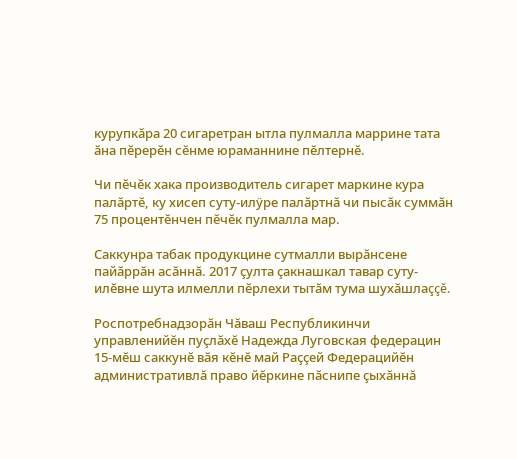курупкăра 20 сигаретран ытла пулмалла маррине тата ăна пĕрерĕн сĕнме юраманнине пĕлтернĕ.

Чи пĕчĕк хака производитель сигарет маркине кура палăртĕ, ку хисеп суту-илÿре палăртнă чи пысăк суммăн 75 процентĕнчен пĕчĕк пулмалла мар.

Саккунра табак продукцине сутмалли вырăнсене пайăррăн асăннă. 2017 çулта çакнашкал тавар суту-илĕвне шута илмелли пĕрлехи тытăм тума шухăшлаççĕ.

Роспотребнадзорăн Чăваш Республикинчи управленийĕн пуçлăхĕ Надежда Луговская федерацин 15-мĕш саккунĕ вăя кĕнĕ май Раççей Федерацийĕн административлă право йĕркине пăснипе çыхăннă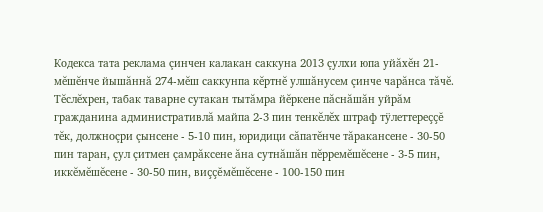Кодекса тата реклама çинчен калакан саккуна 2013 çулхи юпа уйăхĕн 21-мĕшĕнче йышăннă 274-мĕш саккунпа кĕртнĕ улшăнусем çинче чарăнса тăчĕ. Тĕслĕхрен, табак таварне сутакан тытăмра йĕркене пăснăшăн уйрăм гражданина административлă майпа 2-3 пин тенкĕлĕх штраф тÿлеттереççĕ тĕк, должноçри çынсене - 5-10 пин, юридици сăпатĕнче тăракансене - 30-50 пин таран, çул çитмен çамрăксене ăна сутнăшăн пĕрремĕшĕсене - 3-5 пин, иккĕмĕшĕсене - 30-50 пин, виççĕмĕшĕсене - 100-150 пин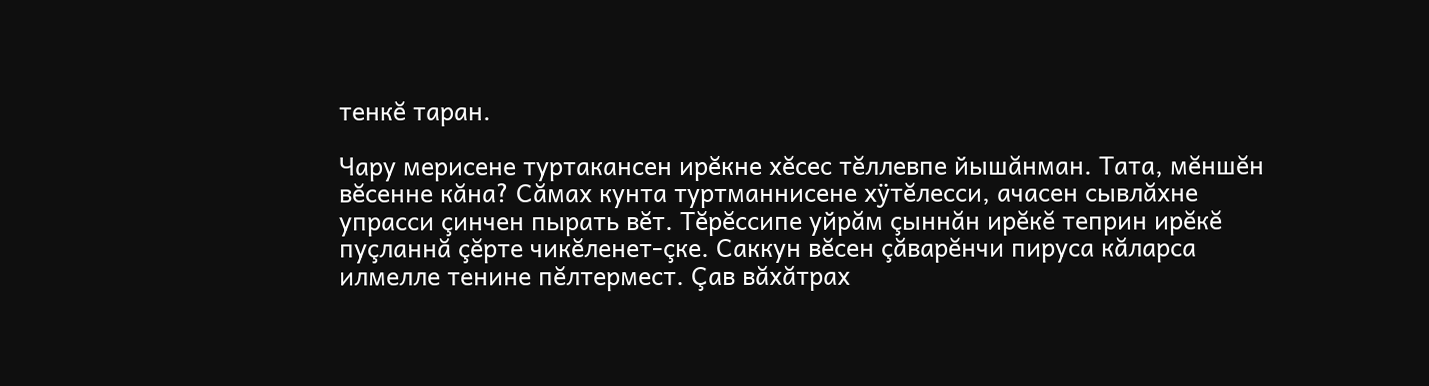тенкĕ таран.

Чару мерисене туртакансен ирĕкне хĕсес тĕллевпе йышăнман. Тата, мĕншĕн вĕсенне кăна? Сăмах кунта туртманнисене хÿтĕлесси, ачасен сывлăхне упрасси çинчен пырать вĕт. Тĕрĕссипе уйрăм çыннăн ирĕкĕ теприн ирĕкĕ пуçланнă çĕрте чикĕленет-çке. Саккун вĕсен çăварĕнчи пируса кăларса илмелле тенине пĕлтермест. Çав вăхăтрах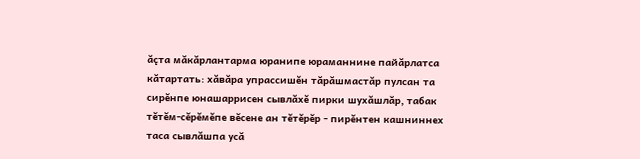ăçта мăкăрлантарма юранипе юраманнине пайăрлатса кăтартать: хăвăра упрассишĕн тăрăшмастăр пулсан та сирĕнпе юнашаррисен сывлăхĕ пирки шухăшлăр, табак тĕтĕм-сĕрĕмĕпе вĕсене ан тĕтĕрĕр - пирĕнтен кашниннех таса сывлăшпа усă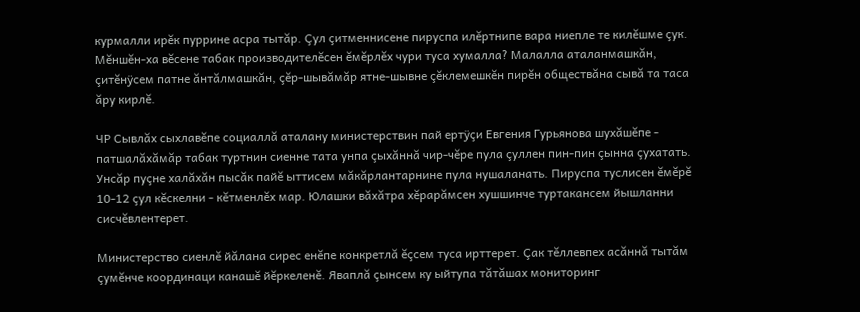курмалли ирĕк пуррине асра тытăр. Çул çитменнисене пируспа илĕртнипе вара ниепле те килĕшме çук. Мĕншĕн-ха вĕсене табак производителĕсен ĕмĕрлĕх чури туса хумалла? Малалла аталанмашкăн, çитĕнÿсем патне ăнтăлмашкăн, çĕр-шывăмăр ятне-шывне çĕклемешкĕн пирĕн обществăна сывă та таса ăру кирлĕ.

ЧР Сывлăх сыхлавĕпе социаллă аталану министерствин пай ертÿçи Евгения Гурьянова шухăшĕпе - патшалăхăмăр табак туртнин сиенне тата унпа çыхăннă чир-чĕре пула çуллен пин-пин çынна çухатать. Унсăр пуçне халăхăн пысăк пайĕ ыттисем мăкăрлантарнине пула нушаланать. Пируспа туслисен ĕмĕрĕ 10-12 çул кĕскелни - кĕтменлĕх мар. Юлашки вăхăтра хĕрарăмсен хушшинче туртакансем йышланни сисчĕвлентерет.

Министерство сиенлĕ йăлана сирес енĕпе конкретлă ĕçсем туса ирттерет. Çак тĕллевпех асăннă тытăм çумĕнче координаци канашĕ йĕркеленĕ. Яваплă çынсем ку ыйтупа тăтăшах мониторинг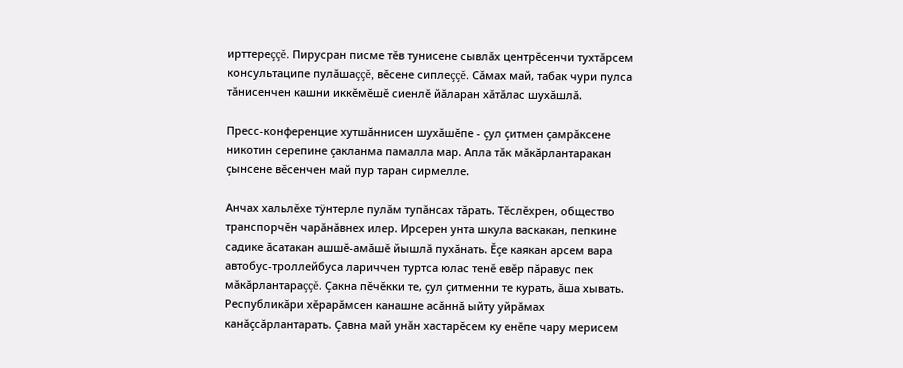ирттереççĕ. Пирусран писме тĕв тунисене сывлăх центрĕсенчи тухтăрсем консультаципе пулăшаççĕ, вĕсене сиплеççĕ. Сăмах май, табак чури пулса тăнисенчен кашни иккĕмĕшĕ сиенлĕ йăларан хăтăлас шухăшлă.

Пресс-конференцие хутшăннисен шухăшĕпе - çул çитмен çамрăксене никотин серепине çакланма памалла мар. Апла тăк мăкăрлантаракан çынсене вĕсенчен май пур таран сирмелле.

Анчах хальлĕхе тÿнтерле пулăм тупăнсах тăрать. Тĕслĕхрен, общество транспорчĕн чарăнăвнех илер. Ирсерен унта шкула васкакан, пепкине садике ăсатакан ашшĕ-амăшĕ йышлă пухăнать. Ĕçе каякан арсем вара автобус-троллейбуса лариччен туртса юлас тенĕ евĕр пăравус пек мăкăрлантараççĕ. Çакна пĕчĕкки те, çул çитменни те курать, ăша хывать. Республикăри хĕрарăмсен канашне асăннă ыйту уйрăмах канăçсăрлантарать. Çавна май унăн хастарĕсем ку енĕпе чару мерисем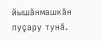йышăнмашкăн пуçару тунă.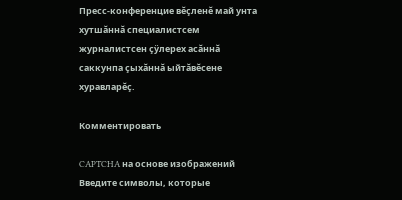Пресс-конференцие вĕçленĕ май унта хутшăннă специалистсем журналистсен çÿлерех асăннă саккунпа çыхăннă ыйтăвĕсене хуравларĕç.

Комментировать

CAPTCHA на основе изображений
Введите символы, которые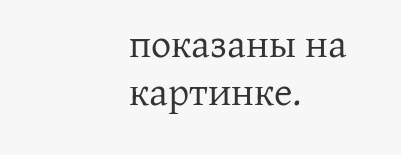показаны на картинке.